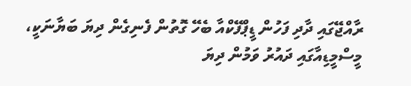ރާއްޖޭގައި ދާދި ފަހުން ޑީޕްފޭކްއާ ބެހޭ ގޮތުން ފެނިގެން ދިޔަ ބަޔާނަކީ، މީސްމީޑިއާގައި ދައުރު ވަމުން ދިޔަ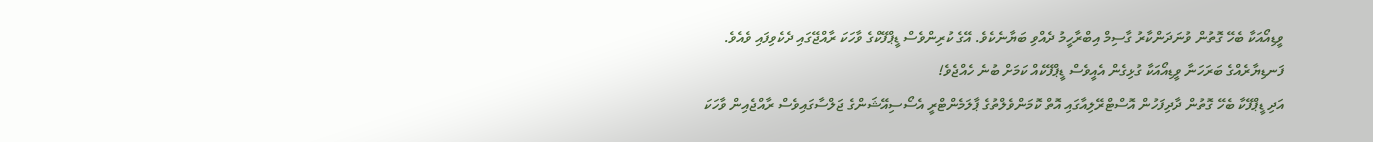ވީޑިއޯއަކާ ބެހޭ ގޮތުން ވުނަދަންކާރު ގާސިމް އިބްރާހީމު ދެއްވި ބަޔާނެކެވެ. އޭގެ ކުރިންވެސް ޑީޕްފޭކްގެ ވާހަކަ ރާއްޖޭގައި ދެކެވިފައި ވެއެވެ. ފަނޑިޔާރެއްގެ ބަރަހަނާ ވީޑިއޯއަކާ ގުޅިގެން އެއީވެސް ޑީޕްފޭކެއް ކަމަށް ބުނެ ހެއްޖެވެ!
އަދި ޑީޕްފޭކާ ބެހޭ ގޮތުން ދާދިފަހުން އޮސްޓްރޭލިއާގައި އޮތް ކޮމަންވެލްތުގެ ޕާލަމެންޓްރީ އެސޯސިއޭޝަންގެ ޖަލްސާގައިވެސް ރާއްޖެއިން ވާހަކަ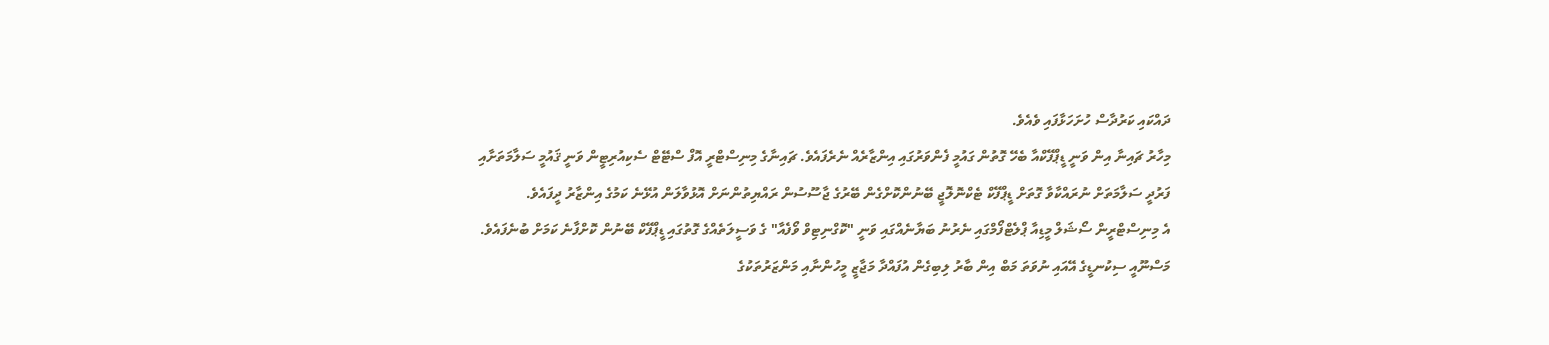ދައްކައި ކަރުދާސް ހުށަހަޅާފައި ވެއެވެ.
މިހާރު ޗައިނާ އިން ވަނީ ޑީޕްފޭކްއާ ބެހޭ ގޮތުން ގައުމީ ފެންވަރުގައި އިންޒާރެއް ނެރެފައެވެ. ޗައިނާގެ މިނިސްޓްރީ އޮފް ސްޓޭޓް ސެކިއުރިޓީން ވަނީ ޤައުމީ ސަލާމަތަށާއި ފަރުދީ ސަލާމަތަށް ނުރައްކާވާ ގޮތަށް ޑީޕްފޭކް ޓެކްނޮލޮޖީ ބޭނުންކޮށްގެން ބޭރުގެ ޖާސޫސުން ރައްޔިތުންނަށް އޮޅުވާލަން އުޅޭނެ ކަމުގެ އިންޒާރު ދީފައެވެ.
އެ މިނިސްޓްރީން ސޯޝަލް މީޑިއާ ޕްލެޓްފޯމްގައި ނެރުނު ބަޔާނެއްގައި ވަނީ "ކޮގްނިޓިވް ވޯފެއާ" ގެ ވަސީލަތެއްގެ ގޮތުގައި ޑީޕްފޭކް ބޭނުން ކޮށްފާނެ ކަމަށް ބުނެފައެވެ.
މަސްނޫއީ ސިކުނޑީގެ އޭއައި ނުވަތަ މަބް އިން ބާރު ލިބިގެން އުފައްދާ މަޖާޒީ މީހުންނާއި މަންޒަރުތަކުގެ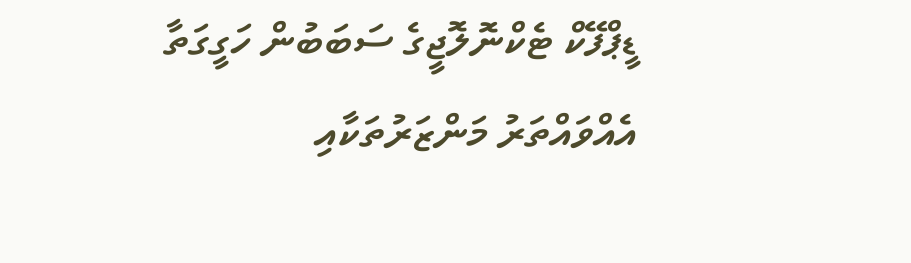ޑީޕްފޭކް ޓެކްނޮލޮޖީގެ ސަބަބުން ހަގީގަތާ އެއްވައްތަރު މަންޒަރުތަކާއި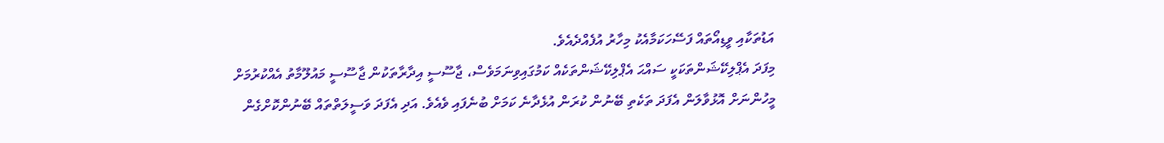އަޑުތަކާއި ވީޑިއޯތައް ފަސޭހަކަމާއެކު މިހާރު އުފެއްދެއެވެ.
މިފަދަ އެޕްލިކޭޝަންތަކަކީ ސައްޙަ އެޕްލިކޭޝަންތަކެއް ކަމުގައިވިނަމަވެސް، ޖާސޫސީ އިދާރާތަކުން ޖާސޫސީ މައުލޫމާތު އެއްކުރުމަށް މީހުންނަށް އޮޅުވާލަން އެފަދަ ތަކެތި ބޭނުން ކުރަން އުޅެދާނެ ކަމަށް ބުނެފައި ވެއެވެ. އަދި އެފަދަ ވަސީލަތްތައް ބޭނުންކޮށްގެން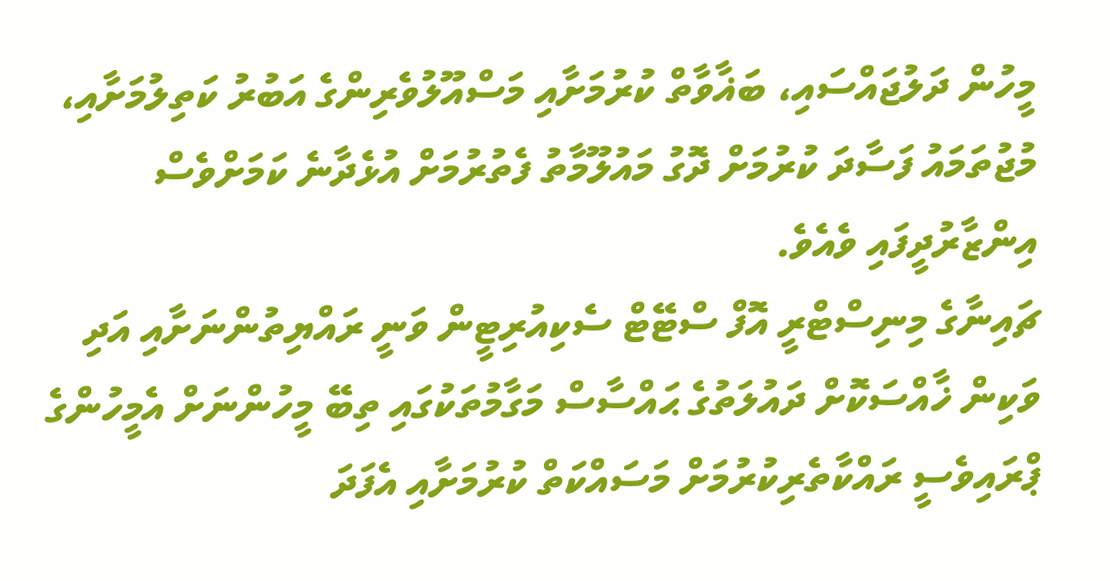މީހުން ދަލުޖައްސައި، ބަޣާވާތް ކުރުމަށާއި މަސްއޫލުވެރިންގެ އަބުރު ކަތިލުމަށާއި، މުޖުތަމައު ފަސާދަ ކުރުމަށް ދޮގު މައުލޫމާތު ފެތުރުމަށް އުޅެދާނެ ކަމަށްވެސް އިންޒާރުދީފައި ވެއެވެ.
ޗައިނާގެ މިނިސްޓްރީ އޮފް ސްޓޭޓް ސެކިއުރިޓީން ވަނީ ރައްޔިތުންނަށާއި އަދި ވަކިން ޚާއްސަކޮށް ދައުލަތުގެ ޙައްސާސް މަގާމުތަކުގައި ތިބޭ މީހުންނަށް އެމީހުންގެ ޕްރައިވެސީ ރައްކާތެރިކުރުމަށް މަސައްކަތް ކުރުމަށާއި އެފަދަ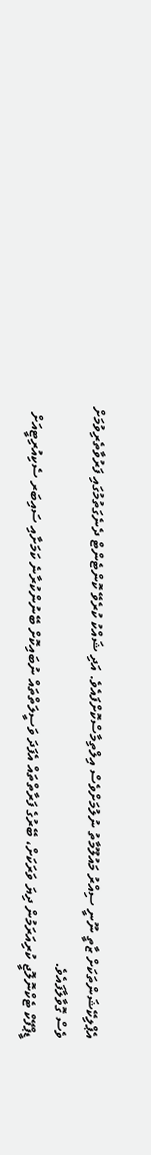އެޕްލިކޭޝަންތަކަށް ޒާތީ ނޫނީ ސިއްރު މައުލޫމާތު ނުލުމަށްވެސް އިލްތިމާސްކޮށްފައެވެ. އަދި ޝައްކު ކުރެވޭ ކޮންޓެންޓް ދެނެގަތުމުގައި ފަރުވާތެރިވުމަށް ވެސް ގޮވާލާފައެވެ.
ޑީޕްފޭކް ޓެކްނޮލޮޖީ ކުރިއަރަމުން ދިޔަ ވަރަކަށް، ބޭރުގެ ފަރާތްތައް އެފަދަ ވަސީލަތްތައް ނުބައިކޮށް ބޭނުންކުރާނެ ކަމަށާއި ސައިބަރ ސެކިއުރިޓީއަށް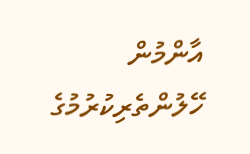އާންމުން ހޭލުންތެރިކުރުމުގެ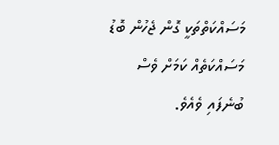މަސައްކަތްތަކީ ގޮން ޖެހުން ބޮޑު މަސައްކަތެއް ކަމަށް ވެސް ބުނެފައި ވެއެވެ.